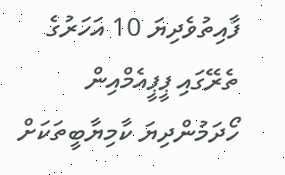ފާއިތުވެދިޔަ 10 އަހަރުގެ ތެރޭގައި ޕީޕީއެމްއިން ހޯދަމުންދިޔަ ކާމިޔާބީތަކަށް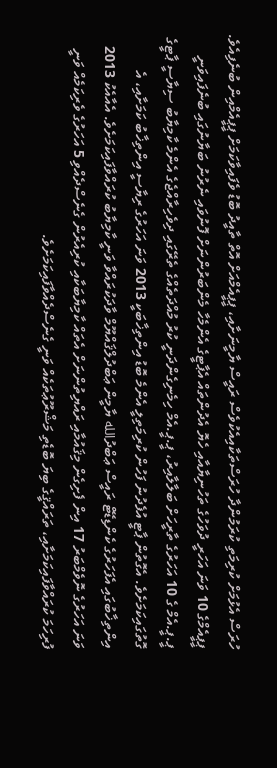ހުރަސް އެޅުމަށް ކުރިމަތި ކުރަމުންދާ ހުރަސްތަކާއިއެކުވެސް ރައީސް ޔާމީނަށާއި، ޕީޕީއެމްއަށް އޮތް ތާއީދު ބޮޑު ވެފައިވާކަމަށް ޕީޕީއެމްއިން ބުނެފިއެވެ.
ޕީޕީއެމްގެ 10 ވަނަ އަހަރީ ދުވަހުގެ ތަހުނިޔާއާއި ހެޔޮ އެދުންތައް އެޕާޓީގެ އެންމެހާ މެންބަރުންނަށް ފޮނުވައި ނެރުނު ބަޔާނުގައި ބުނެފައިވަނީ ޕީ.ޕީ.އެމް ގެ 10 އަހަރުގެ ތާރީހަށް ބަލާލާއިރު، ޕީ.ޕީ.އެމް ހިމެނިގެންދަނީ ކުރު މުއްދަތެއްގެ ތެރޭގައި ދިވެހިރާއްޖެގެ އެންމެ ކާމިޔާބު ސިޔާސީ ޕާޓީގެ ގޮތުގައިކަމަށެވެ. އެގޮތުން ޕާޓީ އުފެދުނު ފަހުން ކުރިމަތިލީ އެންމެ ބޮޑު އިންތިޚާބަކީ 2013 ވަނަ އަހަރުގެ ރިޔާސީ އިންތިޚާބު ކަމަށާއި، އެ އިންތިޚާބުގައި އެފަހަރުގެ ކެންޑިޑޭޓް ރައީސް ޢަބްދުالله ޔާމީން ޢަބްދުލްޤައްޔޫމް ވާދަކުރައްވާ ވަނީ ކާމިޔާބު ކުރައްވާފައިކަމަށެވެ. އެއާއެކު 2013 ވަނަ އަހަރުގެ ނޮވެމްބަރު 17 އިން ފެށިގެން މިޤައުމާއި ރައްޔިތުންނަށް އެތައް ކާމިޔާބަކާއި ކުރިއެރުން ގެނެސްދެއްވި 5 އަހަރުގެ ވެރިކަމެއް ވަނީ ފުރިހަމަ ކުރައްވާފައިކަމަށާއި، ތަރައްޤީގެ ބިޔަ ބޮޑެތި މަޝްރޫޢުތަކެއް ވަނީ ގެނެސްދެއްވާފައިކަމަށެވެ.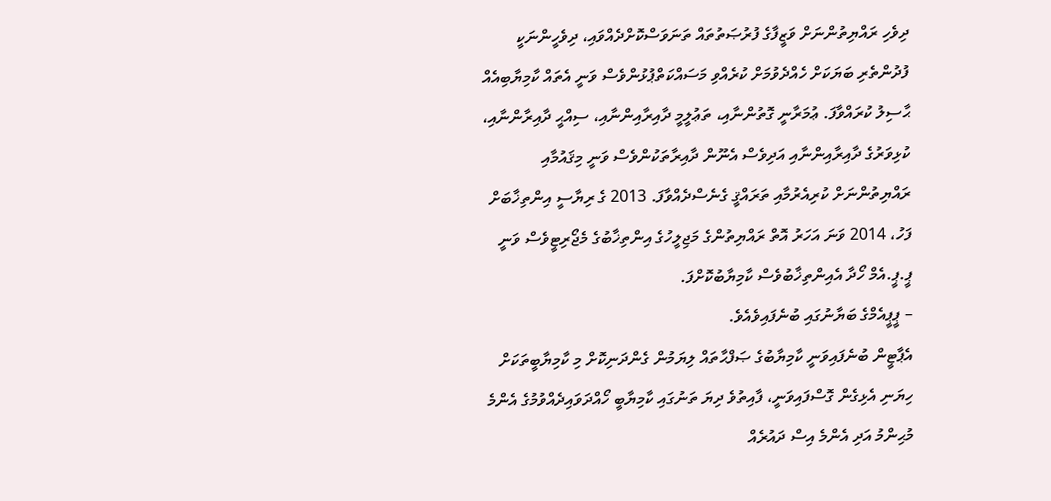ދިވެހި ރައްޔިތުންނަށް ވަޒީފާގެ ފުރުޞަތުތައް ތަނަވަސްކޮށްދެއްވައި، ދިވެހީންނަކީ ފުދުންތެރި ބަޔަކަށް ހެއްދެވުމަށް ކުރެއްވި މަސައްކަތްޕުޅުންވެސް ވަނީ އެތައް ކާމިޔާބިއެއް ޙާސިލު ކުރައްވާފަ. ޢުމަރާނީ ގޮތުންނާއި، ތަޢުލީމީ ދާއިރާއިންނާއި، ސިއްޙީ ދާއިރާންނާއި، ކުޅިވަރުގެ ދާއިރާއިންނާއި އަދިވެސް އެނޫން ދާއިރާތަކުންވެސް ވަނީ މިޤައުމާއި ރައްޔިތުންނަށް ކުރިއެރުމާއި ތަރައްޤީ ގެނެސްދެއްވާފަ. 2013 ގެ ރިޔާސީ އިންތިޚާބަށް ފަހު، 2014 ވަނަ އަހަރު އޮތް ރައްޔިތުންގެ މަޖިލީހުގެ އިންތިޚާބުގެ މެޖޯރިޓީވެސް ވަނީ ޕީ.ޕީ.އެމް ހޯދާ އެއިންތިޚާބުވެސް ކާމިޔާބުކޮށްފަ.
– ޕީޕީއެމްގެ ބަޔާނުގައި ބުނެފައިވެއެވެ.
އެޕާޓީން ބުނެފައިވަނީ ކާމިޔާބުގެ ޞަފްޙާތައް ލިޔަމުން ގެންދަނިކޮށް މި ކާމިޔާބީތަކަށް ހިޔަނި އެޅިގެން ގޮސްފައިވަނީ، ފާއިތުވެ ދިޔަ ތަނުގައި ކާމިޔާބީ ހޯއްދަވައިދެއްވުމުގެ އެންމެ މުޙިންމު އަދި އެންމެ އިސް ދައުރެއް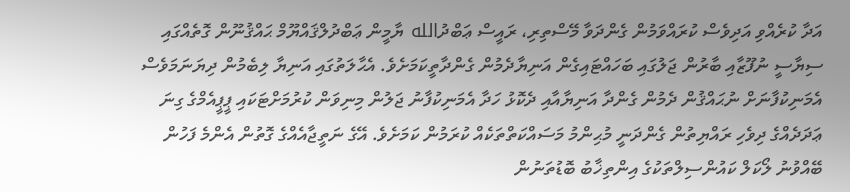އަދާ ކުރެއްވި އަދިވެސް ކުރައްވަމުން ގެންދަވާ މޭސްތިރި، ރައީސް ޢަބްދުالله ޔާމީން ޢަބްދުލްޤައްޔޫމް ޙައްޤުނޫން ގޮތެއްގައި ސިޔާސީ ނުފޫޒާއި ބާރުން ޖަލުގައި ބަހައްޓައިގެން އަނިޔާދެމުން ގެންދާތީކަމަށެވެ. އެޙާލަތުގައި އަނިޔާ ލިބެމުން ދިޔަނަމަވެސް އެމަނިކުފާނަށް ނުޙައްޤުން ދެމުން ގެންދާ އަނިޔާއާއި ދެކޮޅު ހަދާ އެމަނިކުފާނު ޖަލުން މިނިވަން ކުރުމަށްޓަކައި ޕީޕީއެމްގެ ގިނަ ޢަދަދެއްގެ ދިވެހި ރައްޔިތުން ގެންދަނީ މުޙިންމު މަސައްކަތްތަކެއް ކުރަމުން ކަމަށެވެ. އޭގެ ނަތީޖާއެއްގެ ގޮތުން އެންމެ ފަހުން ބޭއްވުނު ލޯކަލް ކައުންސިލްތަކުގެ އިންތިޚާބު ބޮޑުތަނުން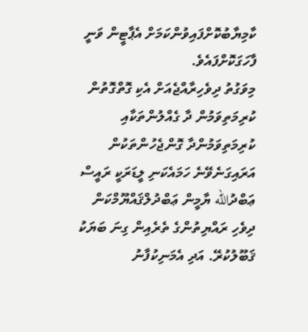ކާމިޔާބުކޮށްފައިވުންކަމަށް އެޕާޓީން ވަނީ ފާހަގަކޮށްފައެވެ.
މިވަގުތު ދިވެހިރާއްޖެއަށް އެކި ގޮތްގޮތުން ކުރިމަތިވަމުން ދާ ގެއްލުންތަކާއި ކުރިމަތިވަމުންދާ ގޮންޖެހުންތަކުން އަރައިގަނެވޭނެ ހަމައެކަނި ލީޑަރަކީ ރައީސް ޢަބްދުالله ޔާމީން ޢަބްދުލްޤައްޔޫމްކަން ދިވެހި ރައްޔިތުންގެ ތެރެއިން ގިނަ ބަޔަކު ޤަބޫލުކުރޭ. އަދި އެމަނިކުފާނު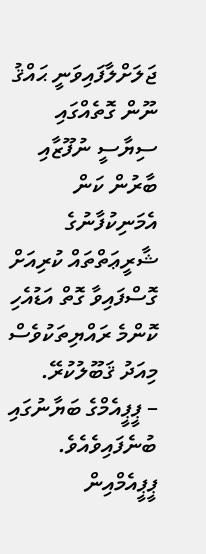ޖަލަށްލާފައިވަނީ ޙައްޤު ނޫން ގޮތެއްގައި ސިޔާސީ ނުފޫޒާއި ބާރުން ކަން އެމަނިކުފާނުގެ ޝާރީޢަތްތައް ކުރިއަށް ގޮސްފައިވާ ގޮތް އަޑުއެހި ކޮންމެ ރައްޔިތަކުވެސް މިއަދު ޤަބޫލުކުރޭ.
– ޕީޕީއެމްގެ ބަޔާނުގައި ބުނެފައިވެއެވެ.
ޕީޕީއެމްއިން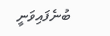ބުނެފައިވަނީ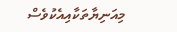މިއަނިޔާތަކާއިއެކުވެސް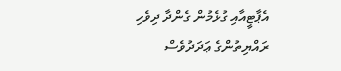އެޕާޓީއާއި ގުޅެމުން ގެންދާ ދިވެހި ރައްޔިތުންގެ ޢަދަދުވެސް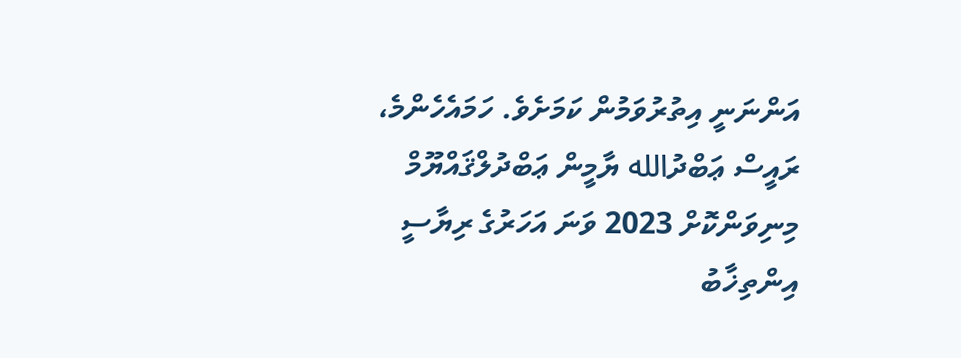އަންނަނީ އިތުރުވަމުން ކަމަށެވެ. ހަމައެހެންމެ، ރައީސް ޢަބްދުالله ޔާމީން ޢަބްދުލްޤައްޔޫމް މިނިވަންކޮށް 2023 ވަނަ އަހަރުގެ ރިޔާސީ އިންތިޚާބު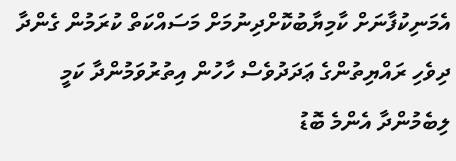އެމަނިކުފާނަށް ކާމިޔާބުކޮށްދިނުމަށް މަސައްކަތް ކުރަމުން ގެންދާ ދިވެހި ރައްޔިތުންގެ ޢަދަދުވެސް ހާހުން އިތުރުވަމުންދާ ކަމީ ލިބެމުންދާ އެންމެ ބޮޑު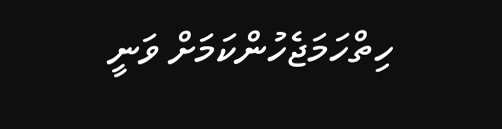ހިތްހަމަޖެހުންކަމަށް ވަނީ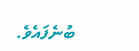ބުނެފައެވެ.